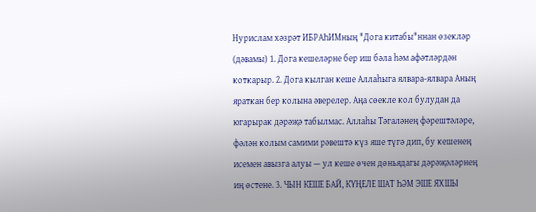Нурислам хәзрәт ИБРАҺИМның "Дога китабы"ннан өзекләр (дәвамы) 1. Дога кешеләрне бер иш бәла һәм афәтләрдән коткарыр. 2. Дога кылган кеше Аллаһыга ялвара-ялвара Аның яраткан бер колына әверелер. Аңа сөекле кол булудан да югарырак дәрәҗә табылмас. Аллаһы Тәгаләнең фәрештәләре, фәлән колым самими рәвештә күз яше түгә дип, бу кешенең исемен авызга алуы — ул кеше өчен дөньядагы дәрәҗәләрнең иң өстене. 3. ЧЫН КЕШЕ БАЙ, КҮҢЕЛЕ ШАТ ҺӘМ ЭШЕ ЯХШЫ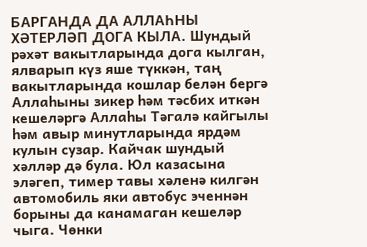БАРГАНДА ДА АЛЛАҺНЫ ХӘТЕРЛӘП ДОГА КЫЛА. Шундый рәхәт вакытларында дога кылган, ялварып күз яше түккән, таң вакытларында кошлар белән бергә Аллаһыны зикер һәм тәсбих иткән кешеләргә Аллаһы Тәгалә кайгылы һәм авыр минутларында ярдәм кулын сузар. Кайчак шундый хәлләр дә була. Юл казасына эләгеп, тимер тавы хәленә килгән автомобиль яки автобус эченнән борыны да канамаган кешеләр чыга. Чөнки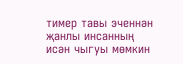тимер тавы эченнән җанлы инсанның исән чыгуы мөмкин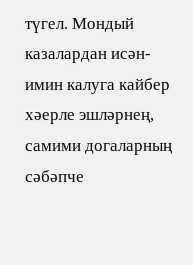түгел. Мондый казалардан исән-имин калуга кайбер хәерле эшләрнең, самими догаларның сәбәпче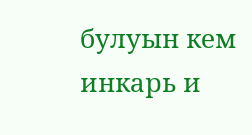булуын кем инкарь и